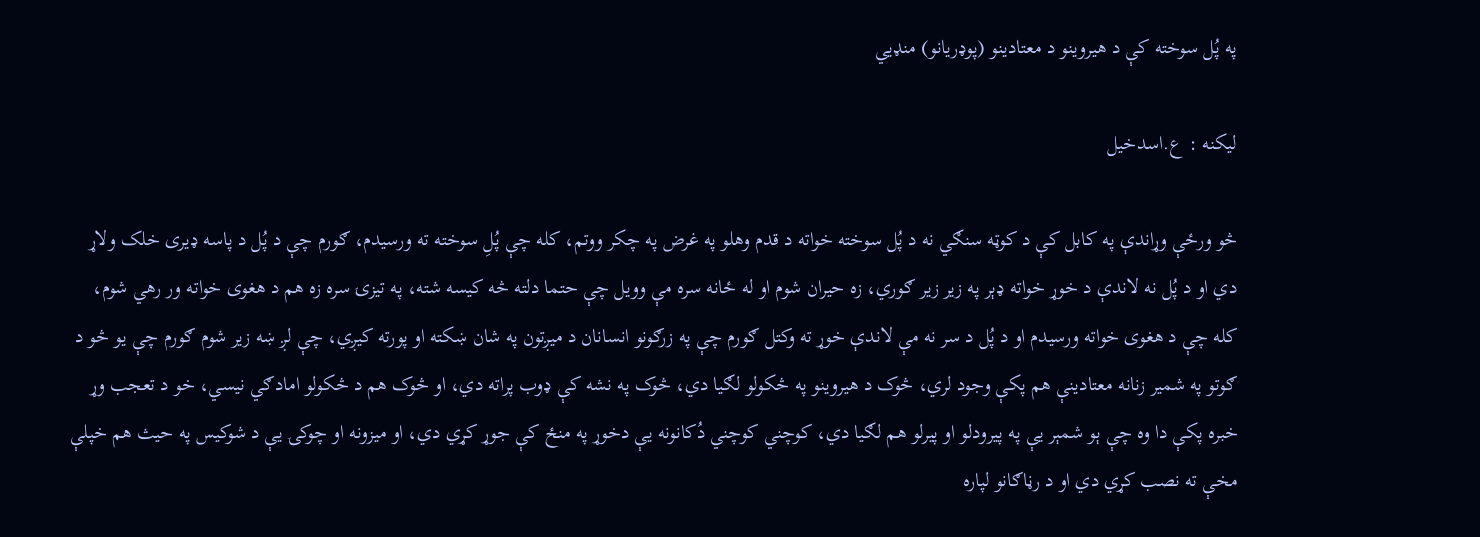په پُل سوخته کې د هیروینو د معتادینو (پوډریانو) منډیي

لیکنه : ع.اسدخیل

څو ورځې وړاندې په کابل کې د کوټه سنګي نه د پُل سوخته خواته د قدم وهلو په غرض په چکر ووتم، کله چې پُلِ سوخته ته ورسيدم، ګورم چې د پُل د پاسه ډیری خلک ولاړ دي او د پُل نه لاندې د خوړ خواته ډېر په زیر زیر ګوري، زه حیران شوم او له ځانه سره مې وویل چې حتما دلته څه کیسه شته، په تیزۍ سره زه هم د هغوی خواته ور رهي شوم، کله چې د هغوی خواته ورسیدم او د پُل د سر نه مې لاندې خوړ ته وکتل ګورم چې په زرګونو انسانان د میږتون په شان ښکته او پورته کیږي، چې لږ ښه زیر شوم ګورم چې یو څو د ګوتو په شمیر زنانه معتادینې هم پکې وجود لري، څوک د هیروینو په څکولو لګیا دي، څوک په نشه کې ډوب پراته دي، او څوک هم د څکولو امادګي نیسي، خو د تعجب وړ خبره پکې دا وه چې ېو شمېر یې په پیرودلو او پیرلو هم لګیا دي، کوچني کوچني دُکانونه یې دخوړ په منځ کې جوړ کړي دي، او میزونه او چوکۍ یې د شوکیس په حیث هم خپلې مخې ته نصب کړي دي او د رڼاګانو لپاره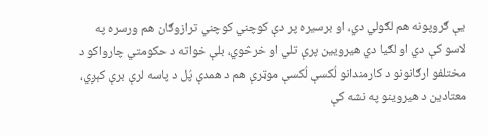یې ګروپونه هم لګولي دي، او برسیره پر دې کوچني کوچني ترازوګان هم ورسره په لاسو کې دي او لګیا دي هیرویین پرې تلي او خرڅوي، بلې خواته د حکومتي چارواکو د مختلفو ارګانونو د کارمندانو لُکسې لُکسې موټرې هم د همدې پُل د پاسه لرې برې کېږي، معتادین د هیروینو په نشه کې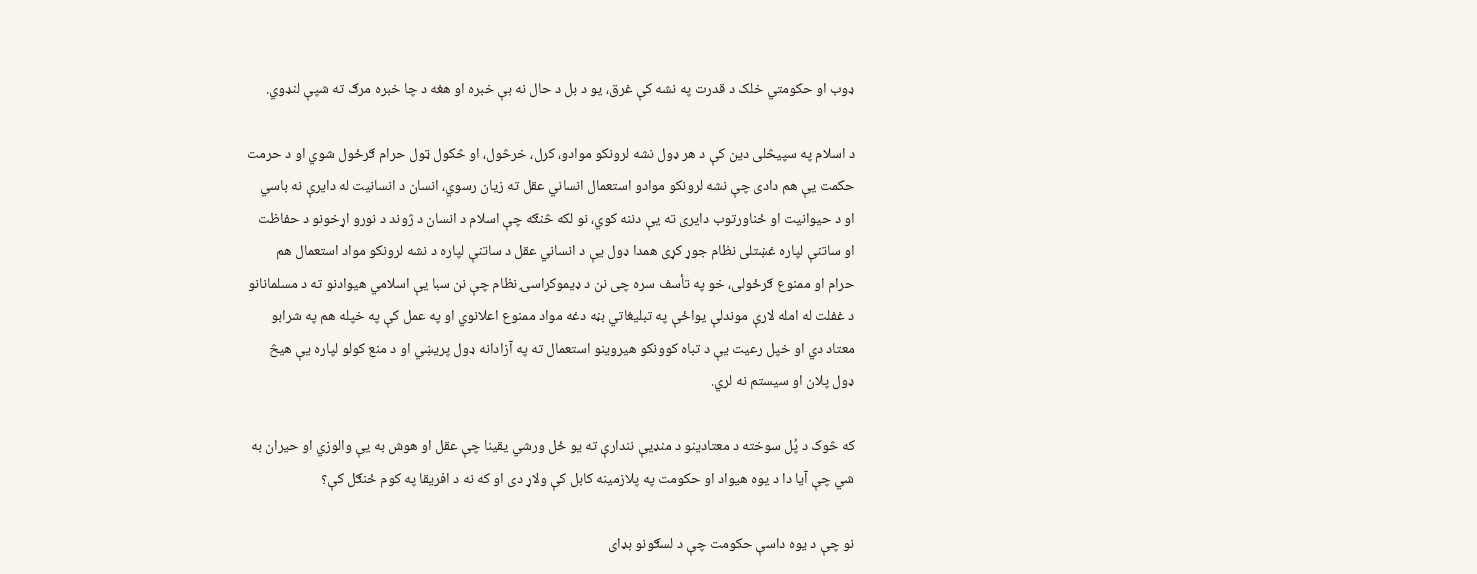ډوب او حکومتي خلک د قدرت په نشه کې غرق، یو د بل د حال نه بې خبره او هغه د چا خبره مرګ ته شپې لنډوي.

د اسلام په سپیڅلی دين کې د هر ډول نشه لرونکو موادو، کرل، خرڅول، او څکول ټول حرام ګرځول شوي او د حرمت حکمت یې هم دادی چې نشه لرونکو موادو استعمال انساني عقل ته زیان رسوي، انسان د انسانیت له دایرې نه باسي او د حیوانیت او ځناورتوب دایری ته یې دننه کوي، نو لکه څنګه چې اسلام د انسان د ژوند د نورو اړخونو د حفاظت او ساتنې لپاره غښتلی نظام جوړ کړی همدا ډول یې د انساني عقل د ساتنې لپاره د نشه لرونکو مواد استعمال هم حرام او ممنوع ګرځولی، خو په تأسف سره چی نن د ډیموکراسۍ نظام چې نن سبا یې اسلامي هیوادنو ته د مسلمانانو د غفلت له امله لارې موندلې یواځې په تبلیغاتي بڼه دغه مواد ممنوع اعلانوي او په عمل کې په خپله هم په شرابو معتاد دي او خپل رعیت یې د تباه کوونکو هیروینو استعمال ته په آزادانه ډول پریښي او د منع کولو لپاره یې هیڅ ډول پلان او سیستم نه لري.

که څوک د پُل سوخته د معتادینو د منډیې نندارې ته یو ځل ورشي یقینا چې عقل او هوش به یې والوزي او حیران به شي چې آیا دا د یوه هیواد او حکومت په پلازمینه کابل کې ولاړ دی او که نه د افریقا په کوم ځنګل کې؟

نو چې د یوه داسې حکومت چې د لسګونو بډای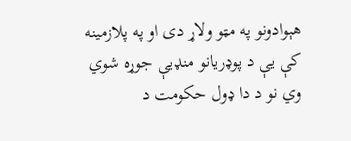هېوادونو په مټو ولاړ دی او په پلازمینه کې یې د پوډریانو منډیې جوړه شوي وي نو د دا ډول حکومت د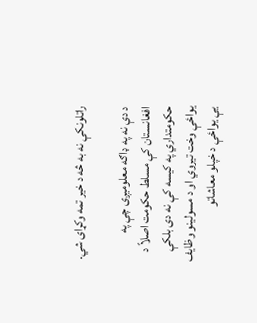راتلونکې نه به څه د خیر تمه وکړای شي.

د دې نه په ډاګه معلومیږی چې په افغانستان کې مسلط حکومت اصلاً د حکومتداري په کیسه کې نه دی بلکې یواځې وخت تیروي او د مسولینو وظایف یې یواځې د خپلو معاشاتو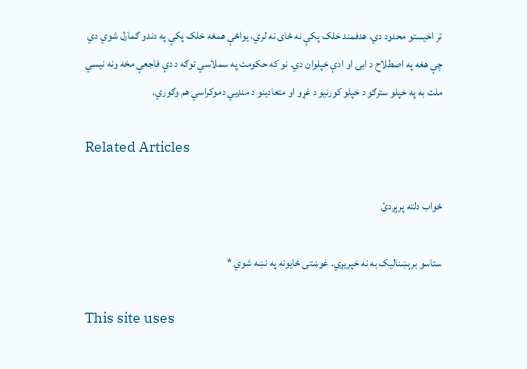تر اخیستو محدود دي، هدفمند خلک پکې نه ځای نه لري، یواځې همغه خلک پکې په دندو ګمارل شوي دي چې هغه په اصطلاح د ابۍ او ادې خپلوان دي. نو که حکومت په سملاسي توګه د دې فاجعې مخه ونه نیسي ملت به په خپلو سترګو د خپلو کورنیو د غړو او متعادینو د منډیي دموکراسي هم وګوري.

Related Articles

ځواب دلته پرېږدئ

ستاسو برېښناليک به نه خپريږي. غوښتى ځایونه په نښه شوي *

This site uses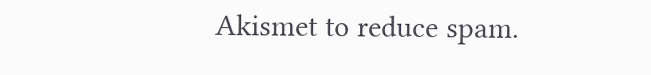Akismet to reduce spam.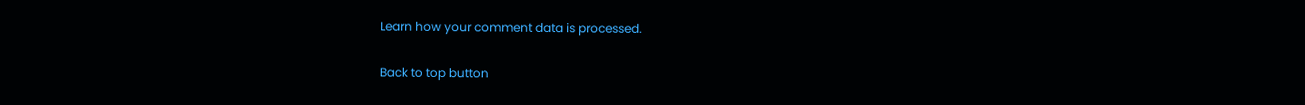Learn how your comment data is processed.

Back to top button